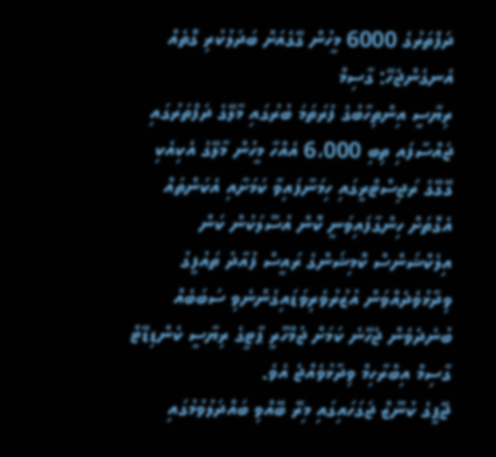ދަފްތަރުގެ 6000 މީހުން ގޭގެއަށް ބަދަލުކުރި ގޮތެއް އެނގެންޖެހޭ: ގާސިމް
ރިޔާސީ އިންތިހާބުގެ ފުރަތަމަ ބުރުގައި މާލޭގެ ދަފްތަރުގައި ޖައްސާފައި ތިބި 6،000 އެއްހާ މީހުން މާލޭގެ އެކިއެކި ގޭގޭގެ ރަޖިސްޓްރީގައި ހިމަނާފައިވާ ކަމަށާއި އެކަންތައް އެގޮތަށް ހިންގާފައިވަނީ ކޮން އުސޫލަކުން ކަން އިލެކްޝަންސް ކޮމިޝަންގެ ރައީސް ފުއާދު ތައުފީގު ވިދާޅުވެދެއްވަން އުޒުރުވެރިވަޑައިގެންނެވި ސަބަބެއް ބުނެދެވެން ޖެހޭނެ ކަމަށް ޖުމްހޫރީ ޕާޓީގެ ރިޔާސީ ކެންޑިޑޭޓް ގާސިމް އިބްރާހިމް ވިދާޅުވެއްޖެ އެވެ.
ޖޭޕީގެ ކުނޫޒް ޖަގަހައިގައި މިރޭ ބޭއްވި ބައްދަލުވުމުގައި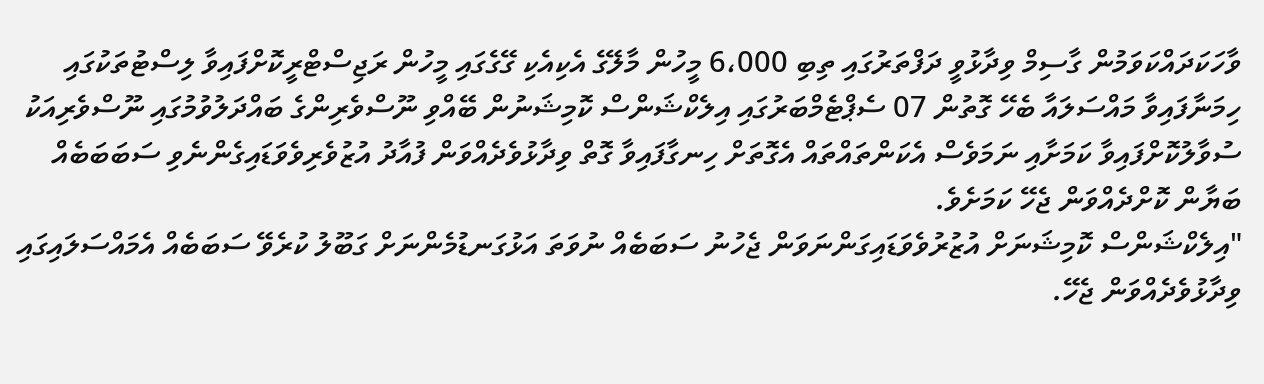ވާހަކަދައްކަވަމުން ގާސިމް ވިދާޅުވީ ދަފްތަރުގައި ތިބި 6،000 މީހުން މާލޭގެ އެކިއެކި ގޭގެގައި މީހުން ރަޖިސްޓްރީކޮށްފައިވާ ލިސްޓުތަކުގައި ހިމަނާފައިވާ މައްސަލައާ ބެހޭ ގޮތުން 07 ސެޕްޓެމްބަރުގައި އިލެކްޝަންސް ކޮމިޝަނުން ބޭއްވި ނޫސްވެރިންގެ ބައްދަލުވުމުގައި ނޫސްވެރިއަކު ސުވާލުކޮށްފައިވާ ކަމަށާއި ނަމަވެސް އެކަންތައްތައް އެގޮތަށް ހިނގާފައިވާ ގޮތް ވިދާޅުވެދެއްވަން ފުއާދު އުޒުވެރިވެވަޑައިގެންނެވި ސަބަބަބެއް ބަޔާން ކޮށްދެއްވަން ޖެހޭ ކަމަށެވެ.
"އިލެކްޝަންސް ކޮމިޝަނަށް އުޒުރުވެވަޑައިގަންނަވަން ޖެހުނު ސަބަބެއް ނުވަތަ އަޅުގަނޑުމެންނަށް ގަބޫލު ކުރެވޭ ސަބަބެއް އެމައްސަލައިގައި ވިދާޅުވެދެއްވަން ޖެހޭ.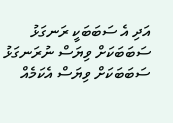އަދި އެ ސަބަބަކީ ރަނގަޅު ސަބަބަކަށް ވިޔަސް ނުރަނގަޅު ސަބަބަކަށް ވިޔަސް އެކަމެއް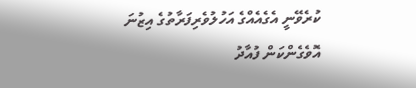ކުރެވޭނީ އެގެއެއްގެ އަހުލުވެރިފަރާތުގެ އިޒުނަ އޮވެގެންކަން ފުއާދު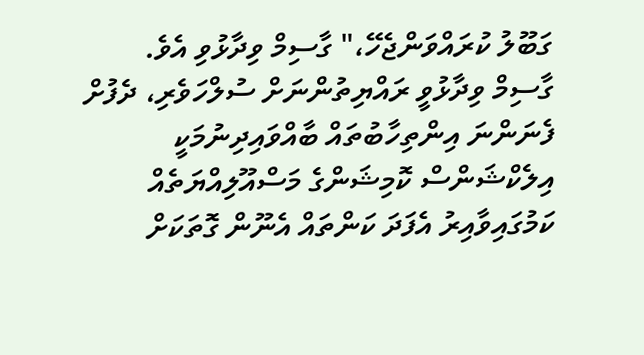ގަބޫލު ކުރައްވަންޖެހޭ،" ގާސިމް ވިދާޅުވި އެވެ.
ގާސިމް ވިދާޅުވީ ރައްޔިތުންނަށް ސުލްހަވެރި، ދެފުށް ފެނަންނަ އިންތިހާބުތައް ބާއްވައިދިނުމަކީ އިލެކްޝަންސް ކޮމިޝަންގެ މަސްއޫލިއްޔަތެއް ކަމުގައިވާއިރު އެފަދަ ކަންތައް އެނޫން ގޮތަކަށް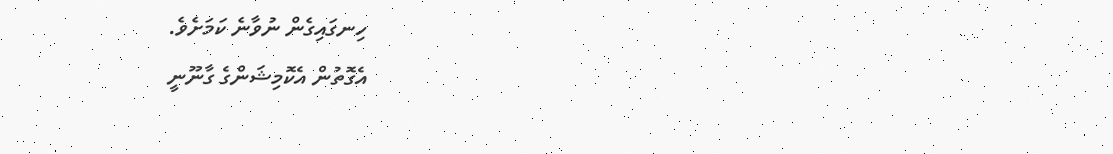ހިނގައިގެން ނުވާނެ ކަމަށެވެ.
އެގޮތުން އެކޮމިޝަންގެ ގާނޫނީ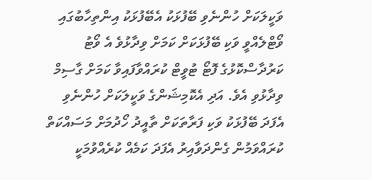ވަކީލަކަށް ހުންނެވި ބޭފުޅަކު އެބޭފުޅަކު އިންތިހާބުގައި ވޯޓްލެއްވީ ވަކި ބޭފުޅަކަށް ކަމަށް ވިދާޅުވެ އެ ވޯޓު ކަރުދާސްކޮޅުގެ ފޮޓޯ ޓުވީޓް ކުރައްވާފައިވާ ކަމަށް ގާސިމް ވިދާޅުވި އެވެ. އަދި އެކޮމިޝަންގެ ވަކީލަކަށް ހުންނެވި އެފަދަ ބޭފުޅަކު ވަކި ފަރާތަކަށް ތާއީދު ހޯދުމަށް މަސައްކަތް ކުރައްވަމުން ގެންދަވާއިރު އެފަދަ ކަމެއް ކުރެއްވުމަކީ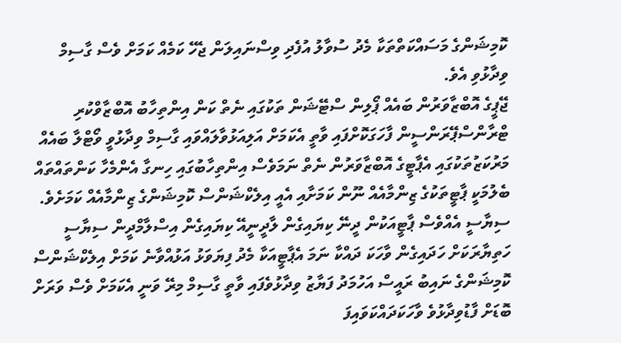ކޮމިޝަންގެ މަސައްކަތްތަކާ މެދު ސުވާލު އުފެދި ވިސްނައިލަން ޖެހޭ ކަމެއް ކަމަށް ވެސް ގާސިމް ވިދާޅުވި އެވެ.
ޖޭޕީގެ އޮބްޒާވަރުން ބައެއް ޕޯލިން ސްޓޭޝަން ތަކުގައި ނެތް ކަން އިންތިހާބު އޮބްޒާވްކުރި ޓްރާންސްޕޭރަންސީން ފާހަގަކޮށްފައި ވާތީ އެކަމަށް އަލިއަޅުވާލައްވައި ގާސިމް ވިދާޅުވީ ވޯޓްލާ ބައެއް މަރުކަޒުތަކުގައި އެޕާޓީގެ އޮބްޒާވަރުން ނެތް ނަމަވެސް އިންތިހާބުގައި ހިނގާ އެންމެހާ ކަންތައްތައް ބެލުމަކީ ޕާޓީތަކުގެ ޒިންމާއެއް ނޫން ކަމަށާއި އެއީ އިލެކްޝަންސް ކޮމިޝަންގެ ޒިންމާއެއް ކަމަށެވެ.
ސިޔާސީ އެއްވެސް ޕާޓީއަކުން ދީނޭ ކިޔައިގެން ލާދީނީއޭ ކިޔައިގެން އިސްލާމްދީން ސިޔާސީ ހަތިޔާރަކަށް ހަދައިގެން ވާހަކަ ދައްކާ ނަމަ އެޕާޓީއަކާ މެދު ފިޔަވަޅު އަޅުއްވާނެ ކަމަށް އިލެކްޝަންސް ކޮމިޝަންގެ ނައިބު ރައީސް އަހުމަދު ފަޔާޒު ވިދާޅުވެފައި ވާތީ ގާސިމް މިރޭ ވަނީ އެކަމަށް ވެސް ވަރަށް ބޮޑަށް ފާޑުވިދާޅުވެ ވާހަކަދައްކަވައިފަ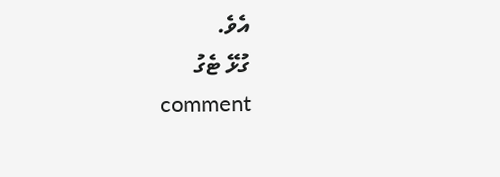އެވެ.
ގުޅޭ ޓެގު
comment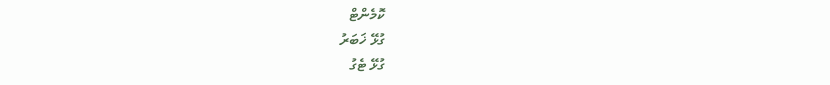ކޮމެންޓް
ގުޅޭ ޚަބަރު
ގުޅޭ ޓެގު